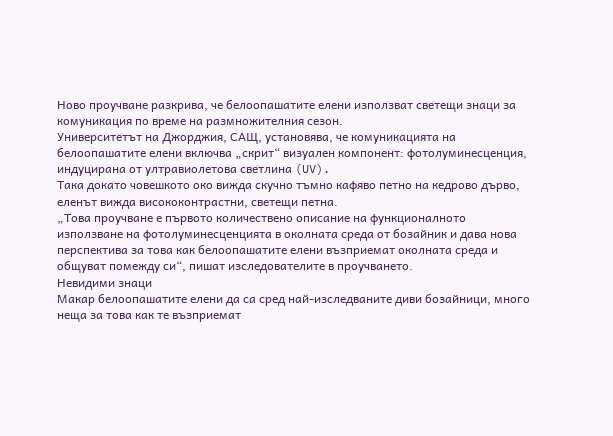Ново проучване разкрива, че белоопашатите елени използват светещи знаци за комуникация по време на размножителния сезон.
Университетът на Джорджия, САЩ, установява, че комуникацията на белоопашатите елени включва „скрит“ визуален компонент: фотолуминесценция, индуцирана от ултравиолетова светлина (UV).
Така докато човешкото око вижда скучно тъмно кафяво петно на кедрово дърво, еленът вижда висококонтрастни, светещи петна.
„Това проучване е първото количествено описание на функционалното използване на фотолуминесценцията в околната среда от бозайник и дава нова перспектива за това как белоопашатите елени възприемат околната среда и общуват помежду си“, пишат изследователите в проучването.
Невидими знаци
Макар белоопашатите елени да са сред най-изследваните диви бозайници, много неща за това как те възприемат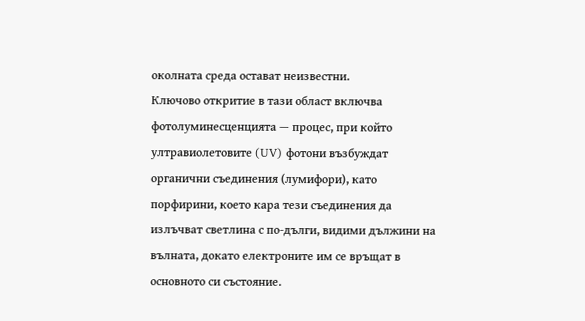околната среда остават неизвестни.
Ключово откритие в тази област включва фотолуминесценцията — процес, при който ултравиолетовите (UV) фотони възбуждат органични съединения (лумифори), като порфирини, което кара тези съединения да излъчват светлина с по-дълги, видими дължини на вълната, докато електроните им се връщат в основното си състояние.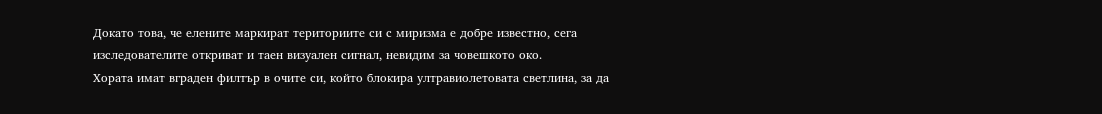Докато това, че елените маркират териториите си с миризма е добре известно, сега изследователите откриват и таен визуален сигнал, невидим за човешкото око.
Хората имат вграден филтър в очите си, който блокира ултравиолетовата светлина, за да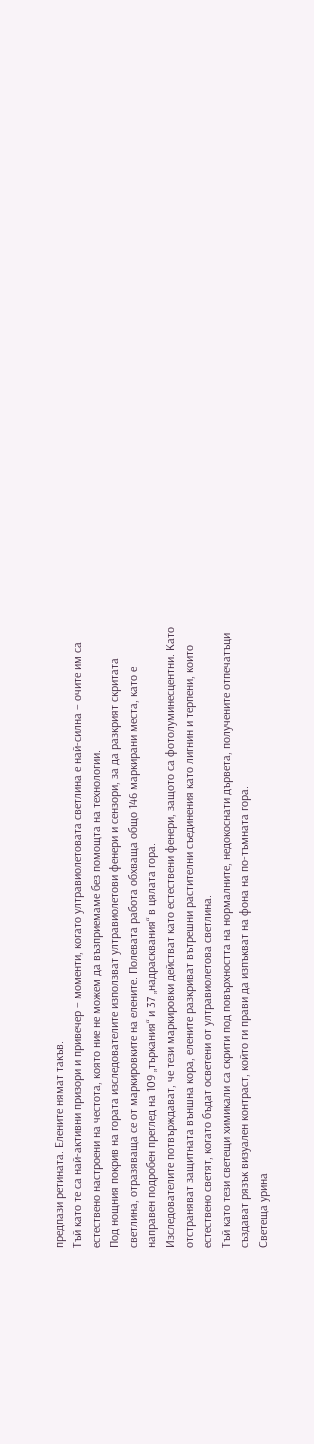предпази ретината. Елените нямат такъв.
Тъй като те са най-активни призори и привечер – моменти, когато ултравиолетовата светлина е най-силна – очите им са естествено настроени на честота, която ние не можем да възприемаме без помощта на технологии.
Под нощния покрив на гората изследователите използват ултравиолетови фенери и сензори, за да разкрият скритата светлина, отразяваща се от маркировките на елените. Полевата работа обхваща общо 146 маркирани места, като е направен подробен преглед на 109 „търкания“ и 37 „надрасквания“ в цялата гора.
Изследователите потвърждават, че тези маркировки действат като естествени фенери, защото са фотолуминесцентни. Като отстраняват защитната външна кора, елените разкриват вътрешни растителни съединения като лигнин и терпени, които естествено светят, когато бъдат осветени от ултравиолетова светлина.
Тъй като тези светещи химикали са скрити под повърхността на нормалните, недокоснати дървета, получените отпечатъци създават рязък визуален контраст, който ги прави да изпъкват на фона на по-тъмната гора.
Светеща урина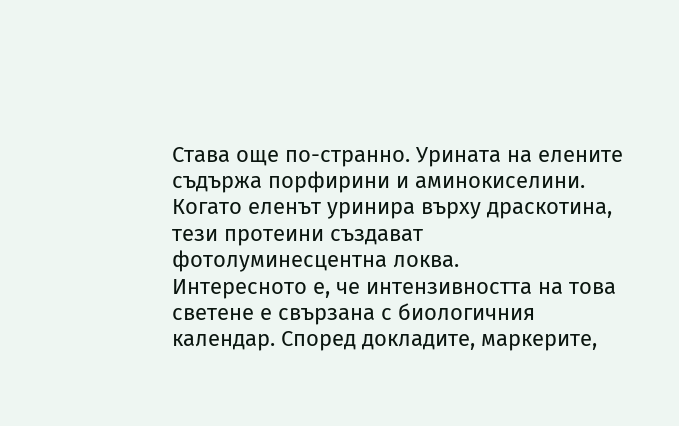Става още по-странно. Урината на елените съдържа порфирини и аминокиселини. Когато еленът уринира върху драскотина, тези протеини създават фотолуминесцентна локва.
Интересното е, че интензивността на това светене е свързана с биологичния календар. Според докладите, маркерите,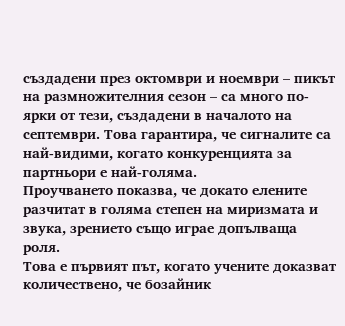създадени през октомври и ноември – пикът на размножителния сезон – са много по-ярки от тези, създадени в началото на септември. Това гарантира, че сигналите са най-видими, когато конкуренцията за партньори е най-голяма.
Проучването показва, че докато елените разчитат в голяма степен на миризмата и звука, зрението също играе допълваща роля.
Това е първият път, когато учените доказват количествено, че бозайник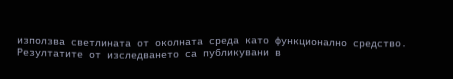използва светлината от околната среда като функционално средство.
Резултатите от изследването са публикувани в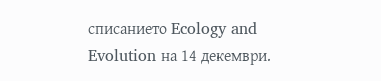списанието Ecology and Evolution на 14 декември.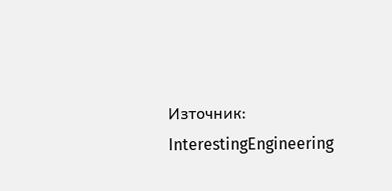Източник: InterestingEngineering